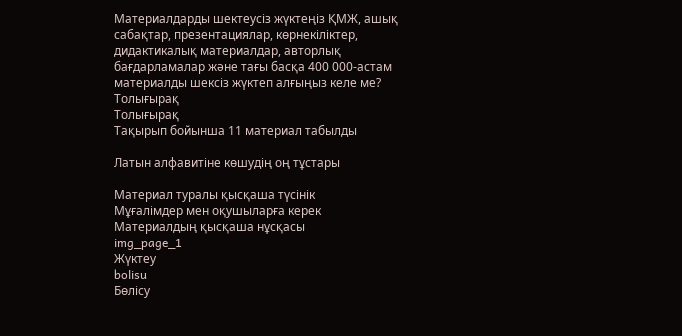Материалдарды шектеусіз жүктеңіз ҚМЖ, ашық сабақтар, презентациялар, көрнекіліктер, дидактикалық материалдар, авторлық бағдарламалар және тағы басқа 400 000-астам материалды шексіз жүктеп алғыңыз келе ме?
Толығырақ
Толығырақ
Тақырып бойынша 11 материал табылды

Латын алфавитіне көшудің оң тұстары

Материал туралы қысқаша түсінік
Мұғалімдер мен оқушыларға керек
Материалдың қысқаша нұсқасы
img_page_1
Жүктеу
bolisu
Бөлісу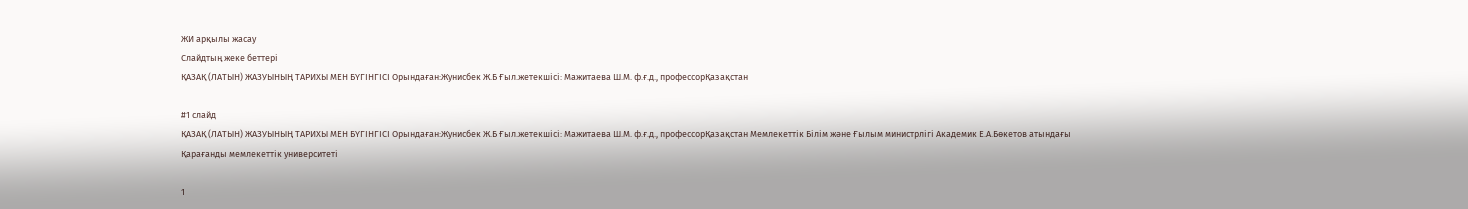ЖИ арқылы жасау
Слайдтың жеке беттері
ҚАЗАҚ (ЛАТЫН) ЖАЗУЫНЫҢ ТАРИХЫ МЕН БҮГІНГІСІ Орындаған:Жунисбек Ж.Б Ғыл.жетекшісі: Мажитаева Ш.М. ф.ғ.д., профессорҚазақстан

#1 слайд
ҚАЗАҚ (ЛАТЫН) ЖАЗУЫНЫҢ ТАРИХЫ МЕН БҮГІНГІСІ Орындаған:Жунисбек Ж.Б Ғыл.жетекшісі: Мажитаева Ш.М. ф.ғ.д., профессорҚазақстан Мемлекеттік Білім және Ғылым министрлігі Академик Е.А.Бөкетов атындағы Қарағанды мемлекеттік университеті

1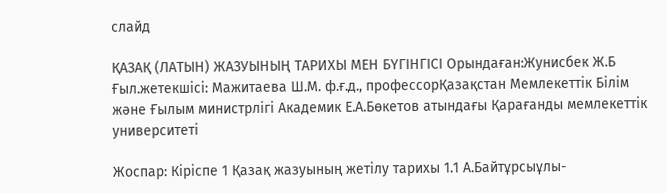слайд

ҚАЗАҚ (ЛАТЫН) ЖАЗУЫНЫҢ ТАРИХЫ МЕН БҮГІНГІСІ Орындаған:Жунисбек Ж.Б Ғыл.жетекшісі: Мажитаева Ш.М. ф.ғ.д., профессорҚазақстан Мемлекеттік Білім және Ғылым министрлігі Академик Е.А.Бөкетов атындағы Қарағанды мемлекеттік университеті

Жоспар: Кіріспе 1 Қазақ жазуының жетілу тарихы 1.1 А.Байтұрсыұлы-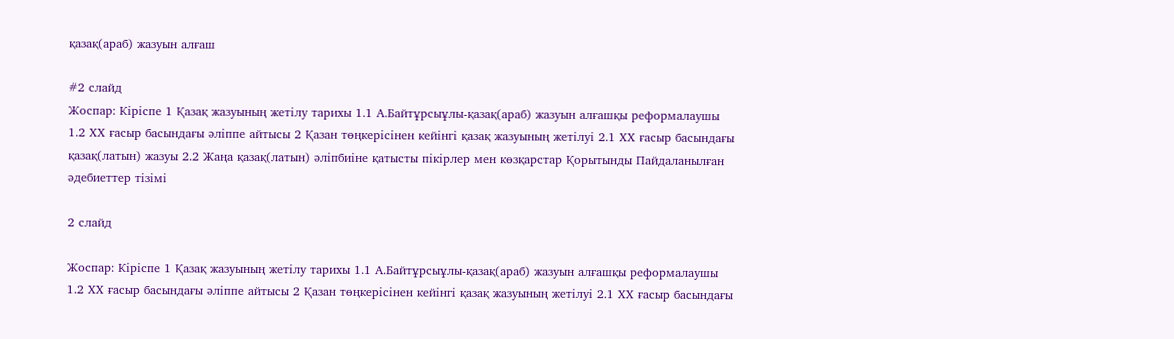қазақ(араб) жазуын алғаш

#2 слайд
Жоспар: Кіріспе 1 Қазақ жазуының жетілу тарихы 1.1 А.Байтұрсыұлы-қазақ(араб) жазуын алғашқы реформалаушы 1.2 ХХ ғасыр басындағы әліппе айтысы 2 Қазан төңкерісінен кейінгі қазақ жазуының жетілуі 2.1 ХХ ғасыр басындағы қазақ(латын) жазуы 2.2 Жаңа қазақ(латын) әліпбиіне қатысты пікірлер мен көзқарстар Қорытынды Пайдаланылған әдебиеттер тізімі

2 слайд

Жоспар: Кіріспе 1 Қазақ жазуының жетілу тарихы 1.1 А.Байтұрсыұлы-қазақ(араб) жазуын алғашқы реформалаушы 1.2 ХХ ғасыр басындағы әліппе айтысы 2 Қазан төңкерісінен кейінгі қазақ жазуының жетілуі 2.1 ХХ ғасыр басындағы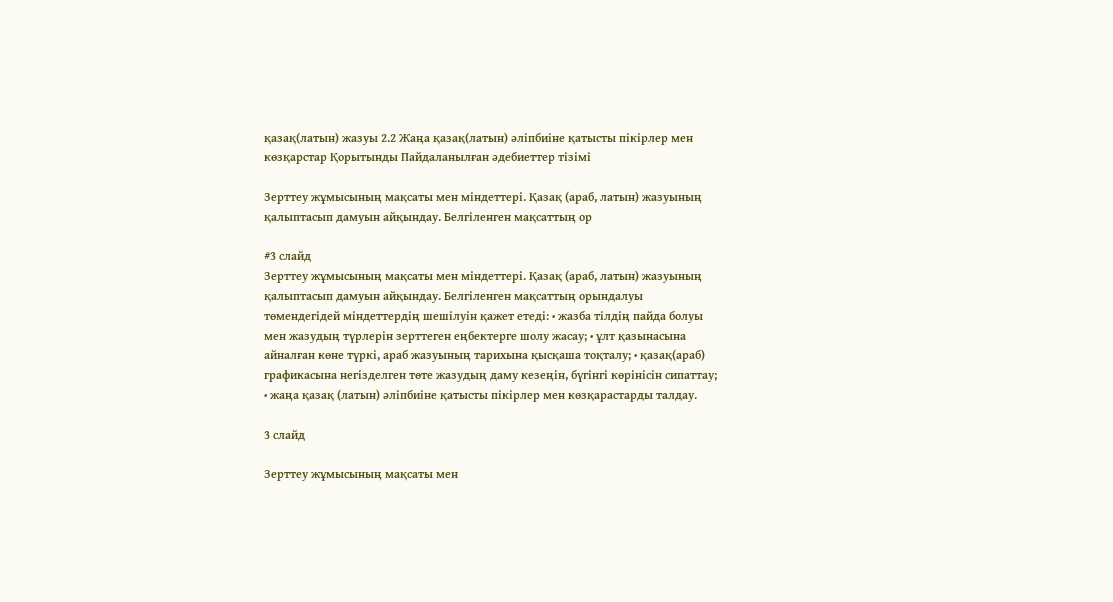қазақ(латын) жазуы 2.2 Жаңа қазақ(латын) әліпбиіне қатысты пікірлер мен көзқарстар Қорытынды Пайдаланылған әдебиеттер тізімі

Зерттеу жұмысының мақсаты мен міндеттері. Қазақ (араб, латын) жазуының қалыптасып дамуын айқындау. Белгіленген мақсаттың ор

#3 слайд
Зерттеу жұмысының мақсаты мен міндеттері. Қазақ (араб, латын) жазуының қалыптасып дамуын айқындау. Белгіленген мақсаттың орындалуы төмендегідей міндеттердің шешілуін қажет етеді: • жазба тілдің пайда болуы мен жазудың түрлерін зерттеген еңбектерге шолу жасау; • ұлт қазынасына айналған көне түркі, араб жазуының тарихына қысқаша тоқталу; • қазақ(араб) графикасына негізделген төте жазудың даму кезеңін, бүгінгі көрінісін сипаттау; • жаңа қазақ (латын) әліпбиіне қатысты пікірлер мен көзқарастарды талдау.

3 слайд

Зерттеу жұмысының мақсаты мен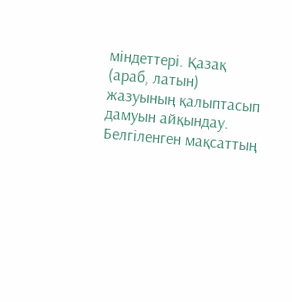міндеттері. Қазақ (араб, латын) жазуының қалыптасып дамуын айқындау. Белгіленген мақсаттың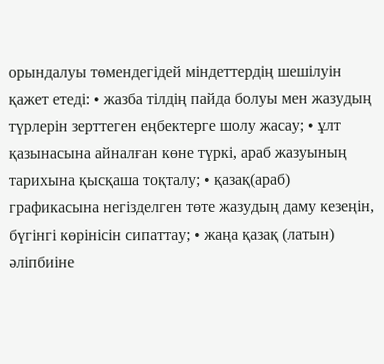орындалуы төмендегідей міндеттердің шешілуін қажет етеді: • жазба тілдің пайда болуы мен жазудың түрлерін зерттеген еңбектерге шолу жасау; • ұлт қазынасына айналған көне түркі, араб жазуының тарихына қысқаша тоқталу; • қазақ(араб) графикасына негізделген төте жазудың даму кезеңін, бүгінгі көрінісін сипаттау; • жаңа қазақ (латын) әліпбиіне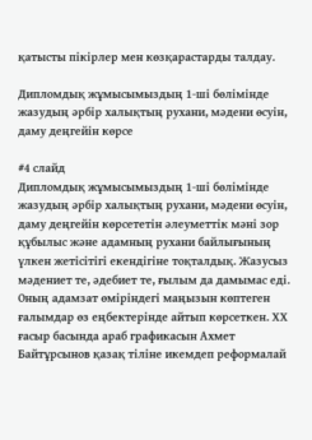қатысты пікірлер мен көзқарастарды талдау.

Дипломдық жұмысымыздың 1-ші бөлімінде жазудың әрбір халықтың рухани, мәдени өсуін, даму деңгейін көрсе

#4 слайд
Дипломдық жұмысымыздың 1-ші бөлімінде жазудың әрбір халықтың рухани, мәдени өсуін, даму деңгейін көрсететін әлеуметтік мәні зор құбылыс және адамның рухани байлығының үлкен жетісітігі екендігіне тоқталдық. Жазусыз мәдениет те, әдебиет те, ғылым да дамымас еді. Оның адамзат өміріндегі маңызын көптеген ғалымдар өз еңбектерінде айтып көрсеткен. ХХ ғасыр басында араб графикасын Ахмет Байтұрсынов қазақ тіліне икемдеп реформалай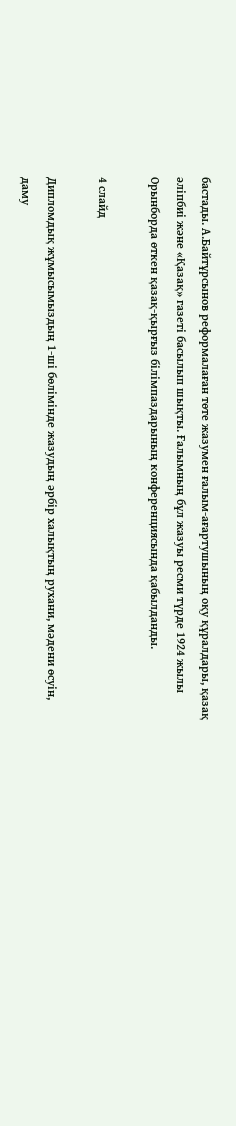бастады. А.Байтұрсынов реформалаған төте жазумен ғалым-ағартушының оқу құралдары, қазақ әліпбиі және «Қазақ» газеті басылып шықты. Ғалымның бұл жазуы ресми түрде 1924 жылы Орынборда өткен қазақ-қырғыз білімпаздарының конференциясында қабылданды.

4 слайд

Дипломдық жұмысымыздың 1-ші бөлімінде жазудың әрбір халықтың рухани, мәдени өсуін, даму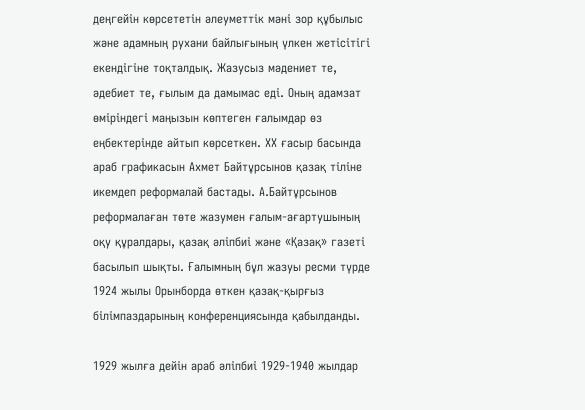деңгейін көрсететін әлеуметтік мәні зор құбылыс және адамның рухани байлығының үлкен жетісітігі екендігіне тоқталдық. Жазусыз мәдениет те, әдебиет те, ғылым да дамымас еді. Оның адамзат өміріндегі маңызын көптеген ғалымдар өз еңбектерінде айтып көрсеткен. ХХ ғасыр басында араб графикасын Ахмет Байтұрсынов қазақ тіліне икемдеп реформалай бастады. А.Байтұрсынов реформалаған төте жазумен ғалым-ағартушының оқу құралдары, қазақ әліпбиі және «Қазақ» газеті басылып шықты. Ғалымның бұл жазуы ресми түрде 1924 жылы Орынборда өткен қазақ-қырғыз білімпаздарының конференциясында қабылданды.

1929 жылға дейін араб әліпбиі 1929-1940 жылдар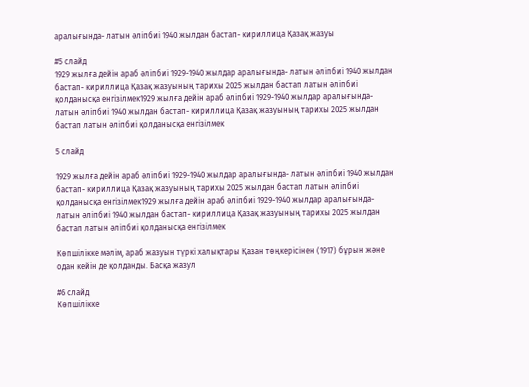аралығында- латын әліпбиі 1940 жылдан бастап- кириллица Қазақ жазуы

#5 слайд
1929 жылға дейін араб әліпбиі 1929-1940 жылдар аралығында- латын әліпбиі 1940 жылдан бастап- кириллица Қазақ жазуының тарихы 2025 жылдан бастап латын әліпбиі қолданысқа енгізілмек1929 жылға дейін араб әліпбиі 1929-1940 жылдар аралығында- латын әліпбиі 1940 жылдан бастап- кириллица Қазақ жазуының тарихы 2025 жылдан бастап латын әліпбиі қолданысқа енгізілмек

5 слайд

1929 жылға дейін араб әліпбиі 1929-1940 жылдар аралығында- латын әліпбиі 1940 жылдан бастап- кириллица Қазақ жазуының тарихы 2025 жылдан бастап латын әліпбиі қолданысқа енгізілмек1929 жылға дейін араб әліпбиі 1929-1940 жылдар аралығында- латын әліпбиі 1940 жылдан бастап- кириллица Қазақ жазуының тарихы 2025 жылдан бастап латын әліпбиі қолданысқа енгізілмек

Көпшілікке мәлім, араб жазуын түркі халықтары Қазан төңкерісінен (1917) бұрын және одан кейін де қолданды. Басқа жазул

#6 слайд
Көпшілікке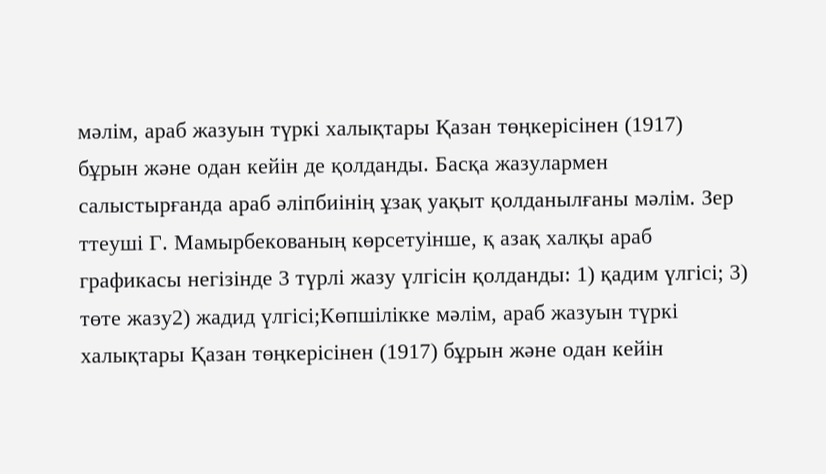мәлім, араб жазуын түркі халықтары Қазан төңкерісінен (1917) бұрын және одан кейін де қолданды. Басқа жазулармен салыстырғанда араб әліпбиінің ұзақ уақыт қолданылғаны мәлім. Зер ттеуші Г. Мамырбекованың көрсетуінше, қ азақ халқы араб графикасы негізінде 3 түрлі жазу үлгісін қолданды: 1) қадим үлгісі; 3) төте жазу2) жадид үлгісі;Көпшілікке мәлім, араб жазуын түркі халықтары Қазан төңкерісінен (1917) бұрын және одан кейін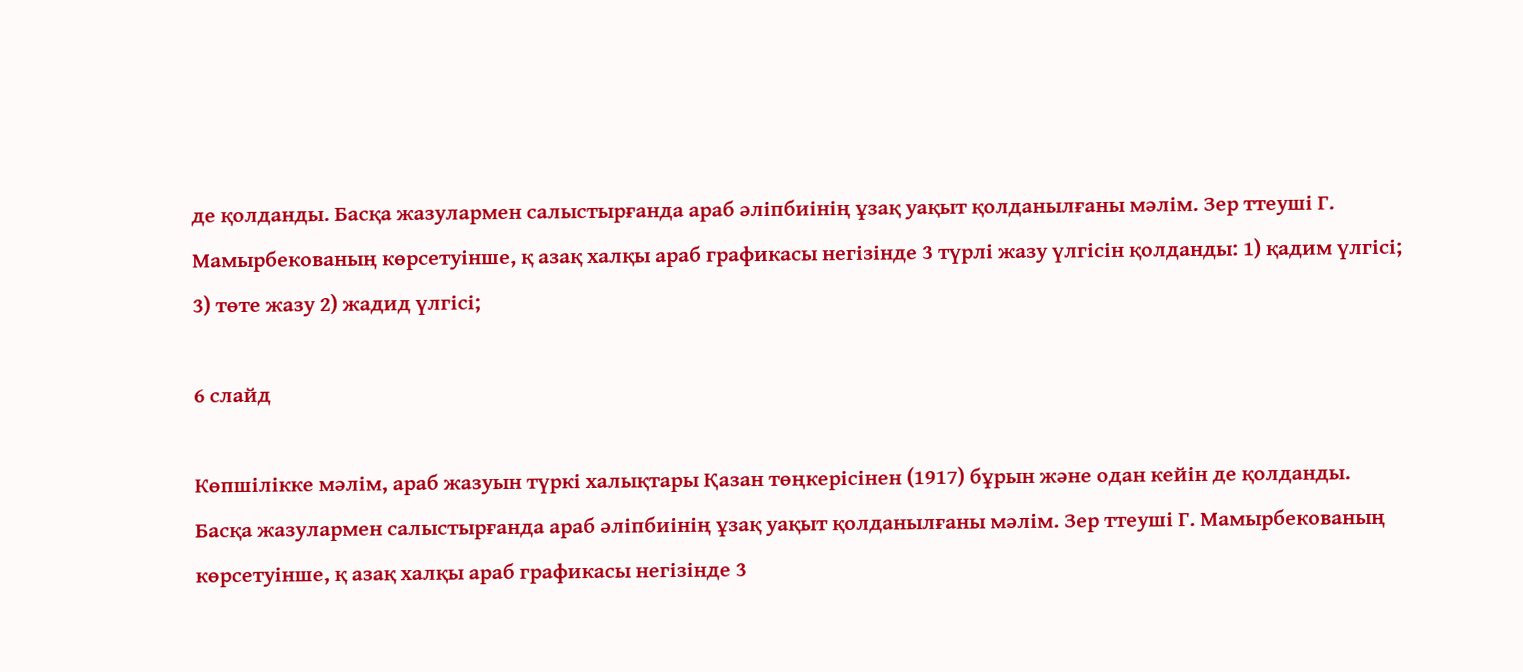де қолданды. Басқа жазулармен салыстырғанда араб әліпбиінің ұзақ уақыт қолданылғаны мәлім. Зер ттеуші Г. Мамырбекованың көрсетуінше, қ азақ халқы араб графикасы негізінде 3 түрлі жазу үлгісін қолданды: 1) қадим үлгісі; 3) төте жазу 2) жадид үлгісі;

6 слайд

Көпшілікке мәлім, араб жазуын түркі халықтары Қазан төңкерісінен (1917) бұрын және одан кейін де қолданды. Басқа жазулармен салыстырғанда араб әліпбиінің ұзақ уақыт қолданылғаны мәлім. Зер ттеуші Г. Мамырбекованың көрсетуінше, қ азақ халқы араб графикасы негізінде 3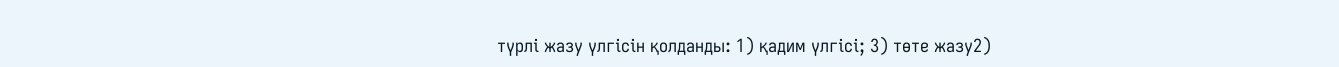түрлі жазу үлгісін қолданды: 1) қадим үлгісі; 3) төте жазу2)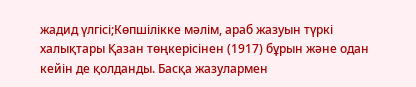жадид үлгісі;Көпшілікке мәлім, араб жазуын түркі халықтары Қазан төңкерісінен (1917) бұрын және одан кейін де қолданды. Басқа жазулармен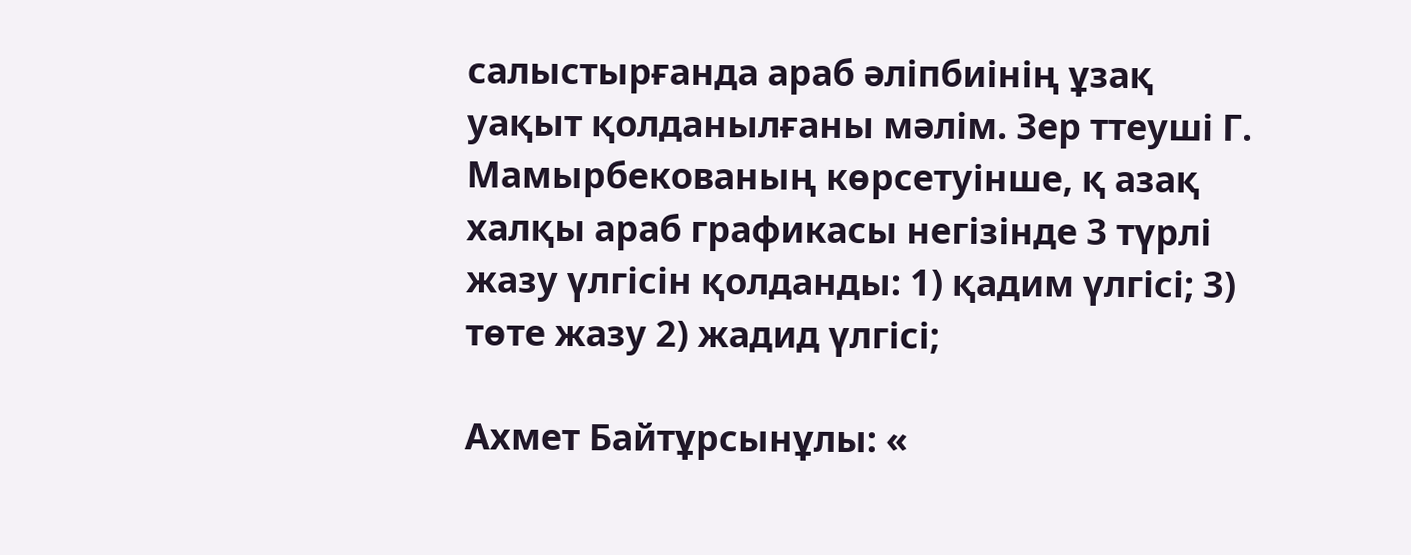салыстырғанда араб әліпбиінің ұзақ уақыт қолданылғаны мәлім. Зер ттеуші Г. Мамырбекованың көрсетуінше, қ азақ халқы араб графикасы негізінде 3 түрлі жазу үлгісін қолданды: 1) қадим үлгісі; 3) төте жазу 2) жадид үлгісі;

Ахмет Байтұрсынұлы: «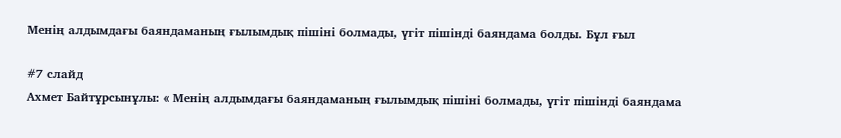Менің алдымдағы баяндаманың ғылымдық пішіні болмады, үгіт пішінді баяндама болды. Бұл ғыл

#7 слайд
Ахмет Байтұрсынұлы: « Менің алдымдағы баяндаманың ғылымдық пішіні болмады, үгіт пішінді баяндама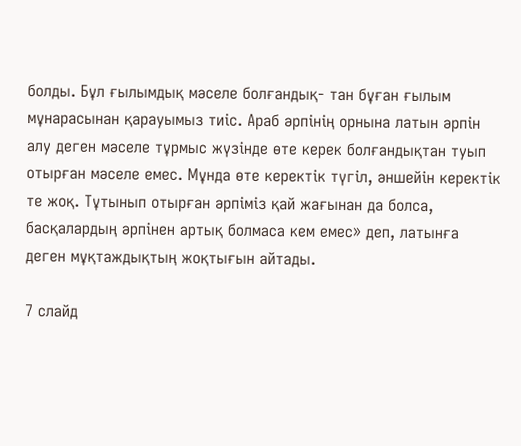болды. Бұл ғылымдық мәселе болғандық- тан бұған ғылым мұнарасынан қарауымыз тиіс. Араб әрпінің орнына латын әрпін алу деген мәселе тұрмыс жүзінде өте керек болғандықтан туып отырған мәселе емес. Мұнда өте керектік түгіл, әншейін керектік те жоқ. Тұтынып отырған әрпіміз қай жағынан да болса, басқалардың әрпінен артық болмаса кем емес» деп, латынға деген мұқтаждықтың жоқтығын айтады.

7 слайд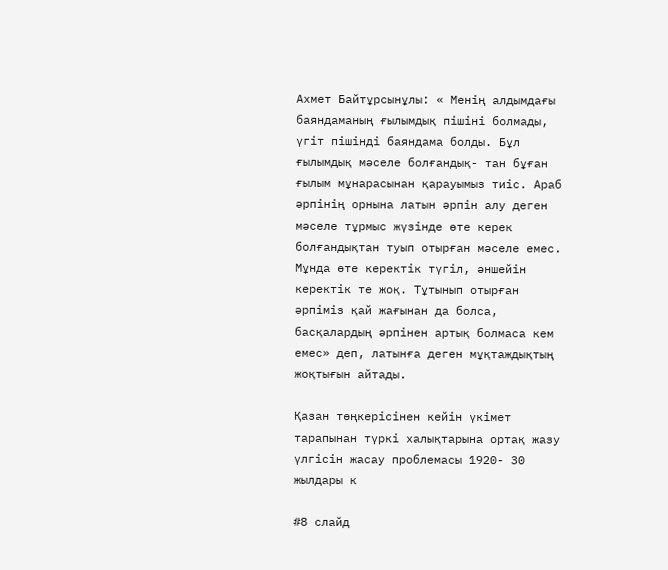Ахмет Байтұрсынұлы: « Менің алдымдағы баяндаманың ғылымдық пішіні болмады, үгіт пішінді баяндама болды. Бұл ғылымдық мәселе болғандық- тан бұған ғылым мұнарасынан қарауымыз тиіс. Араб әрпінің орнына латын әрпін алу деген мәселе тұрмыс жүзінде өте керек болғандықтан туып отырған мәселе емес. Мұнда өте керектік түгіл, әншейін керектік те жоқ. Тұтынып отырған әрпіміз қай жағынан да болса, басқалардың әрпінен артық болмаса кем емес» деп, латынға деген мұқтаждықтың жоқтығын айтады.

Қазан төңкерісінен кейін үкімет тарапынан түркі халықтарына ортақ жазу үлгісін жасау проблемасы 1920- 30 жылдары к

#8 слайд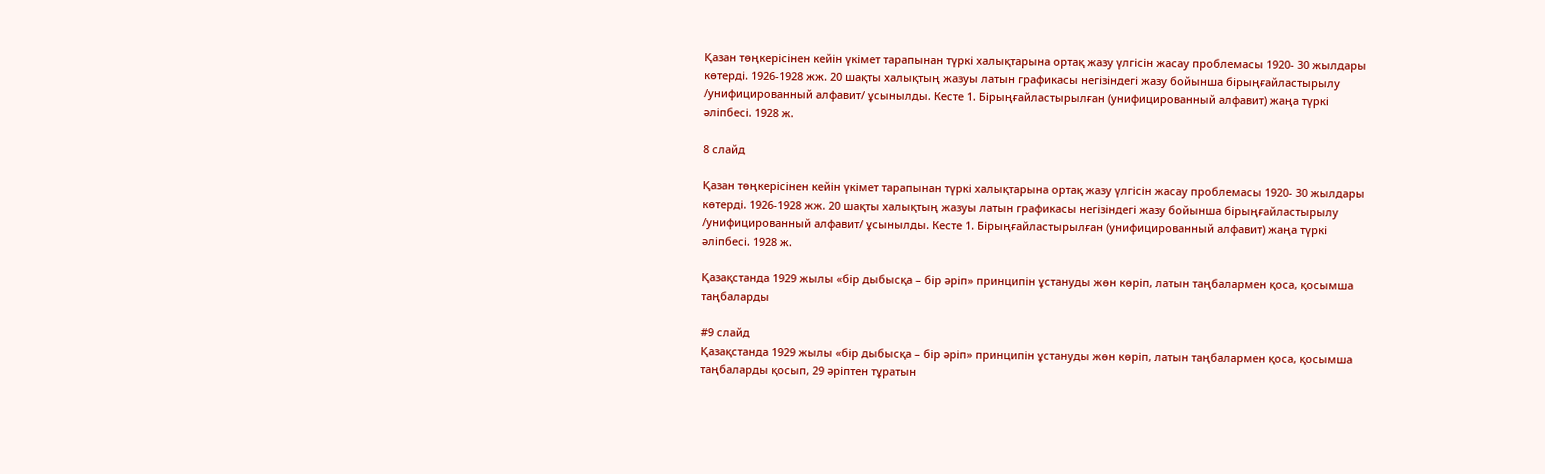Қазан төңкерісінен кейін үкімет тарапынан түркі халықтарына ортақ жазу үлгісін жасау проблемасы 1920- 30 жылдары көтерді. 1926-1928 жж. 20 шақты халықтың жазуы латын графикасы негізіндегі жазу бойынша бірыңғайластырылу /унифицированный алфавит/ ұсынылды. Кесте 1. Бірыңғайластырылған (унифицированный алфавит) жаңа түркі әліпбесі. 1928 ж.

8 слайд

Қазан төңкерісінен кейін үкімет тарапынан түркі халықтарына ортақ жазу үлгісін жасау проблемасы 1920- 30 жылдары көтерді. 1926-1928 жж. 20 шақты халықтың жазуы латын графикасы негізіндегі жазу бойынша бірыңғайластырылу /унифицированный алфавит/ ұсынылды. Кесте 1. Бірыңғайластырылған (унифицированный алфавит) жаңа түркі әліпбесі. 1928 ж.

Қазақстанда 1929 жылы «бір дыбысқа – бір әріп» принципін ұстануды жөн көріп, латын таңбалармен қоса, қосымша таңбаларды

#9 слайд
Қазақстанда 1929 жылы «бір дыбысқа – бір әріп» принципін ұстануды жөн көріп, латын таңбалармен қоса, қосымша таңбаларды қосып, 29 әріптен тұратын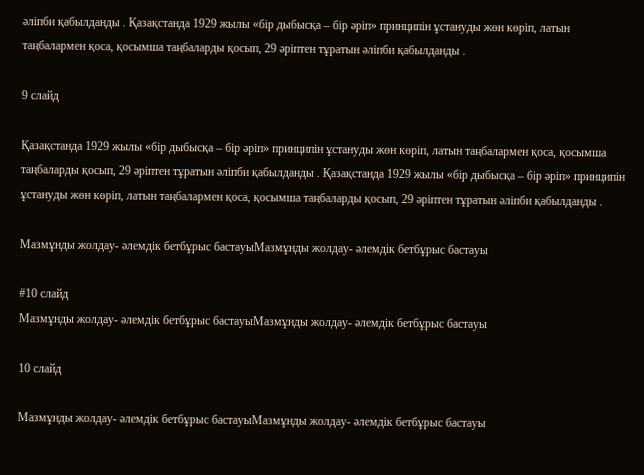әліпби қабылданды . Қазақстанда 1929 жылы «бір дыбысқа – бір әріп» принципін ұстануды жөн көріп, латын таңбалармен қоса, қосымша таңбаларды қосып, 29 әріптен тұратын әліпби қабылданды .

9 слайд

Қазақстанда 1929 жылы «бір дыбысқа – бір әріп» принципін ұстануды жөн көріп, латын таңбалармен қоса, қосымша таңбаларды қосып, 29 әріптен тұратын әліпби қабылданды . Қазақстанда 1929 жылы «бір дыбысқа – бір әріп» принципін ұстануды жөн көріп, латын таңбалармен қоса, қосымша таңбаларды қосып, 29 әріптен тұратын әліпби қабылданды .

Мазмұнды жолдау- әлемдік бетбұрыс бастауыМазмұнды жолдау- әлемдік бетбұрыс бастауы

#10 слайд
Мазмұнды жолдау- әлемдік бетбұрыс бастауыМазмұнды жолдау- әлемдік бетбұрыс бастауы

10 слайд

Мазмұнды жолдау- әлемдік бетбұрыс бастауыМазмұнды жолдау- әлемдік бетбұрыс бастауы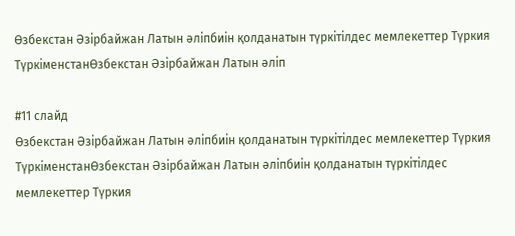Өзбекстан Әзірбайжан Латын әліпбиін қолданатын түркітілдес мемлекеттер Түркия ТүркіменстанӨзбекстан Әзірбайжан Латын әліп

#11 слайд
Өзбекстан Әзірбайжан Латын әліпбиін қолданатын түркітілдес мемлекеттер Түркия ТүркіменстанӨзбекстан Әзірбайжан Латын әліпбиін қолданатын түркітілдес мемлекеттер Түркия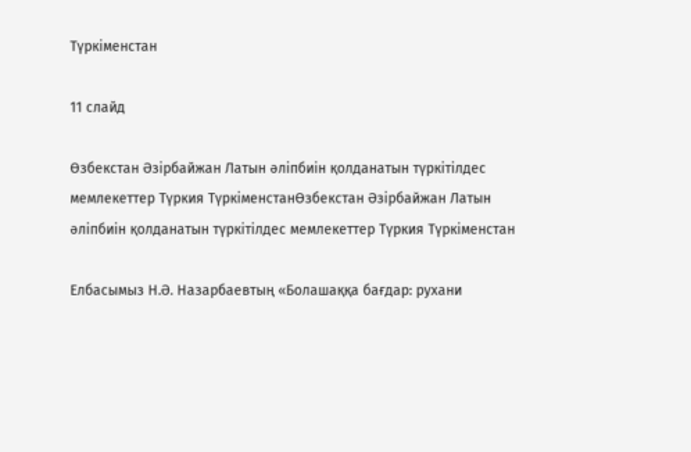Түркіменстан

11 слайд

Өзбекстан Әзірбайжан Латын әліпбиін қолданатын түркітілдес мемлекеттер Түркия ТүркіменстанӨзбекстан Әзірбайжан Латын әліпбиін қолданатын түркітілдес мемлекеттер Түркия Түркіменстан

Елбасымыз Н.Ә. Назарбаевтың «Болашаққа бағдар: рухани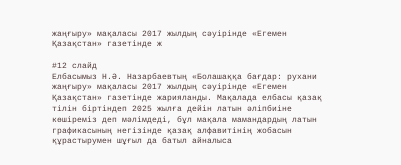жаңғыру» мақаласы 2017 жылдың сәуірінде «Егемен Қазақстан» газетінде ж

#12 слайд
Елбасымыз Н.Ә. Назарбаевтың «Болашаққа бағдар: рухани жаңғыру» мақаласы 2017 жылдың сәуірінде «Егемен Қазақстан» газетінде жарияланды. Мақалада елбасы қазақ тілін біртіндеп 2025 жылға дейін латын әліпбиіне көшіреміз деп мәлімдеді, бұл мақала мамандардың латын графикасының негізінде қазақ алфавитінің жобасын құрастырумен шұғыл да батыл айналыса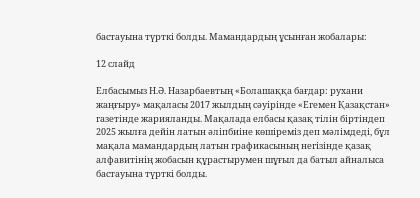бастауына түрткі болды. Мамандардың ұсынған жобалары:

12 слайд

Елбасымыз Н.Ә. Назарбаевтың «Болашаққа бағдар: рухани жаңғыру» мақаласы 2017 жылдың сәуірінде «Егемен Қазақстан» газетінде жарияланды. Мақалада елбасы қазақ тілін біртіндеп 2025 жылға дейін латын әліпбиіне көшіреміз деп мәлімдеді, бұл мақала мамандардың латын графикасының негізінде қазақ алфавитінің жобасын құрастырумен шұғыл да батыл айналыса бастауына түрткі болды.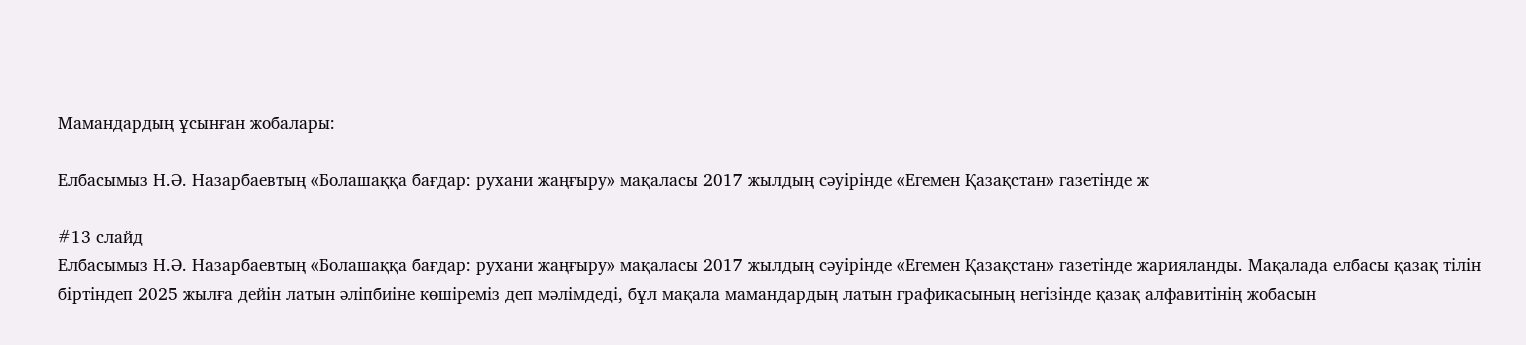Мамандардың ұсынған жобалары:

Елбасымыз Н.Ә. Назарбаевтың «Болашаққа бағдар: рухани жаңғыру» мақаласы 2017 жылдың сәуірінде «Егемен Қазақстан» газетінде ж

#13 слайд
Елбасымыз Н.Ә. Назарбаевтың «Болашаққа бағдар: рухани жаңғыру» мақаласы 2017 жылдың сәуірінде «Егемен Қазақстан» газетінде жарияланды. Мақалада елбасы қазақ тілін біртіндеп 2025 жылға дейін латын әліпбиіне көшіреміз деп мәлімдеді, бұл мақала мамандардың латын графикасының негізінде қазақ алфавитінің жобасын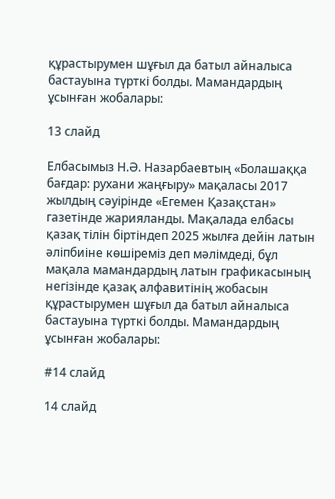құрастырумен шұғыл да батыл айналыса бастауына түрткі болды. Мамандардың ұсынған жобалары:

13 слайд

Елбасымыз Н.Ә. Назарбаевтың «Болашаққа бағдар: рухани жаңғыру» мақаласы 2017 жылдың сәуірінде «Егемен Қазақстан» газетінде жарияланды. Мақалада елбасы қазақ тілін біртіндеп 2025 жылға дейін латын әліпбиіне көшіреміз деп мәлімдеді, бұл мақала мамандардың латын графикасының негізінде қазақ алфавитінің жобасын құрастырумен шұғыл да батыл айналыса бастауына түрткі болды. Мамандардың ұсынған жобалары:

#14 слайд

14 слайд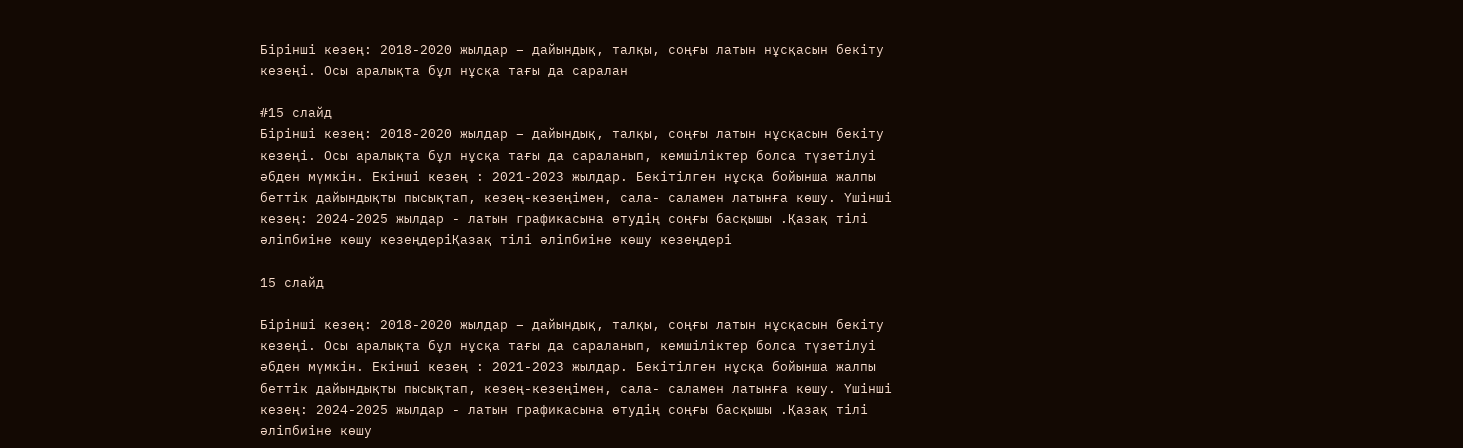Бірінші кезең: 2018-2020 жылдар – дайындық, талқы, соңғы латын нұсқасын бекіту кезеңі. Осы аралықта бұл нұсқа тағы да саралан

#15 слайд
Бірінші кезең: 2018-2020 жылдар – дайындық, талқы, соңғы латын нұсқасын бекіту кезеңі. Осы аралықта бұл нұсқа тағы да сараланып, кемшіліктер болса түзетілуі әбден мүмкін. Екінші кезең : 2021-2023 жылдар. Бекітілген нұсқа бойынша жалпы беттік дайындықты пысықтап, кезең-кезеңімен, сала- саламен латынға көшу. Үшінші кезең: 2024-2025 жылдар - латын графикасына өтудің соңғы басқышы .Қазақ тілі әліпбиіне көшу кезеңдеріҚазақ тілі әліпбиіне көшу кезеңдері

15 слайд

Бірінші кезең: 2018-2020 жылдар – дайындық, талқы, соңғы латын нұсқасын бекіту кезеңі. Осы аралықта бұл нұсқа тағы да сараланып, кемшіліктер болса түзетілуі әбден мүмкін. Екінші кезең : 2021-2023 жылдар. Бекітілген нұсқа бойынша жалпы беттік дайындықты пысықтап, кезең-кезеңімен, сала- саламен латынға көшу. Үшінші кезең: 2024-2025 жылдар - латын графикасына өтудің соңғы басқышы .Қазақ тілі әліпбиіне көшу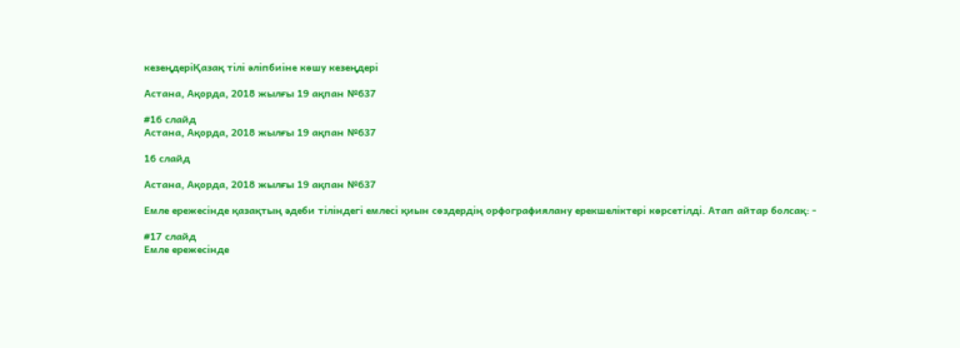кезеңдеріҚазақ тілі әліпбиіне көшу кезеңдері

Астана, Ақорда, 2018 жылғы 19 ақпан №637

#16 слайд
Астана, Ақорда, 2018 жылғы 19 ақпан №637

16 слайд

Астана, Ақорда, 2018 жылғы 19 ақпан №637

Емле ережесінде қазақтың әдеби тіліндегі емлесі қиын сөздердің орфографиялану ерекшеліктері көрсетілді. Атап айтар болсақ: -

#17 слайд
Емле ережесінде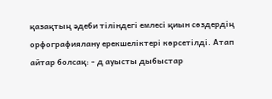қазақтың әдеби тіліндегі емлесі қиын сөздердің орфографиялану ерекшеліктері көрсетілді. Атап айтар болсақ: - д ауысты дыбыстар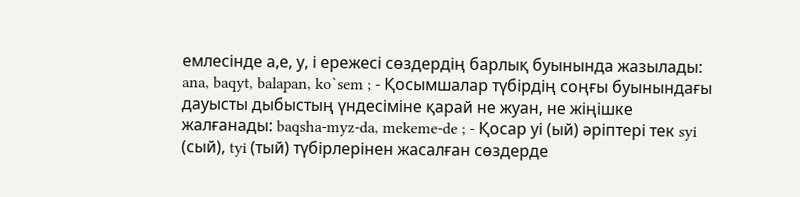емлесінде а,е, у, і ережесі сөздердің барлық буынында жазылады: ana, baqyt, balapan, ko`sem ; - Қосымшалар түбірдің соңғы буынындағы дауысты дыбыстың үндесіміне қарай не жуан, не жіңішке жалғанады: baqsha-myz-da, mekeme-de ; - Қосар уі (ый) әріптері тек syi (сый), tyi (тый) түбірлерінен жасалған сөздерде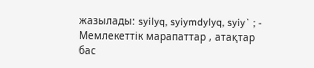жазылады: syilyq, syiymdylyq, syiy` ; - Мемлекеттік марапаттар , атақтар бас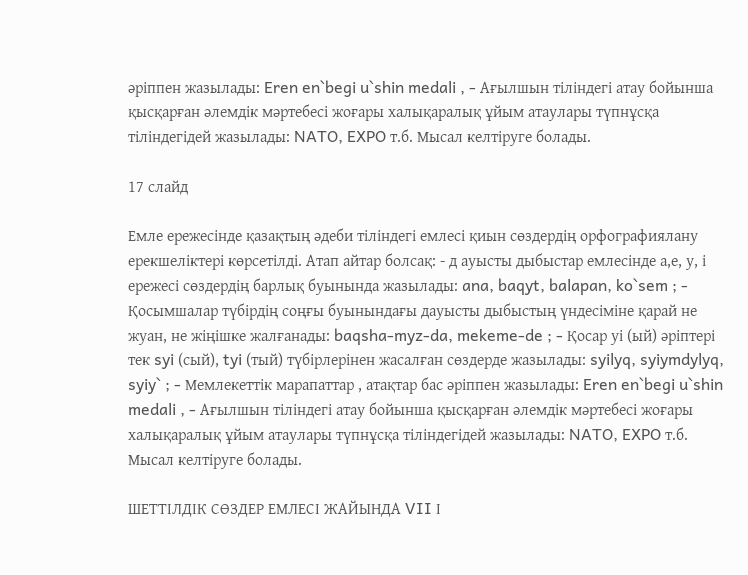әріппен жазылады: Eren en`begi u`shin medali , - Ағылшын тіліндегі атау бойынша қысқарған әлемдік мәртебесі жоғары халықаралық ұйым атаулары түпнұсқа тіліндегідей жазылады: NATO, EXPO т.б. Мысал келтіруге болады.

17 слайд

Емле ережесінде қазақтың әдеби тіліндегі емлесі қиын сөздердің орфографиялану ерекшеліктері көрсетілді. Атап айтар болсақ: - д ауысты дыбыстар емлесінде а,е, у, і ережесі сөздердің барлық буынында жазылады: ana, baqyt, balapan, ko`sem ; - Қосымшалар түбірдің соңғы буынындағы дауысты дыбыстың үндесіміне қарай не жуан, не жіңішке жалғанады: baqsha-myz-da, mekeme-de ; - Қосар уі (ый) әріптері тек syi (сый), tyi (тый) түбірлерінен жасалған сөздерде жазылады: syilyq, syiymdylyq, syiy` ; - Мемлекеттік марапаттар , атақтар бас әріппен жазылады: Eren en`begi u`shin medali , - Ағылшын тіліндегі атау бойынша қысқарған әлемдік мәртебесі жоғары халықаралық ұйым атаулары түпнұсқа тіліндегідей жазылады: NATO, EXPO т.б. Мысал келтіруге болады.

ШЕТТІЛДІК СӨЗДЕР ЕМЛЕСІ ЖАЙЫНДА VII І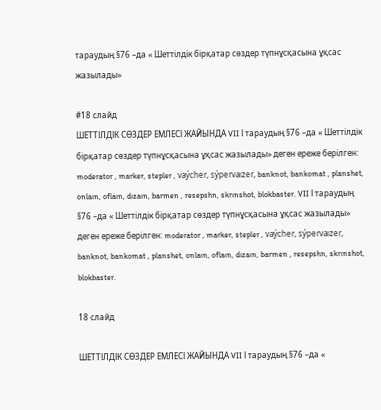тараудың §76 –да « Шеттілдік бірқатар сөздер түпнұсқасына ұқсас жазылады»

#18 слайд
ШЕТТІЛДІК СӨЗДЕР ЕМЛЕСІ ЖАЙЫНДА VII І тараудың §76 –да « Шеттілдік бірқатар сөздер түпнұсқасына ұқсас жазылады» деген ереже берілген: moderator , marker, stepler , vaýcher, sýpervaızer, banknot, bankomat , planshet, onlaın, oflaın, dızaın, barmen , resepshn, skrınshot, blokbaster. VII І тараудың §76 –да « Шеттілдік бірқатар сөздер түпнұсқасына ұқсас жазылады» деген ереже берілген: moderator , marker, stepler , vaýcher, sýpervaızer, banknot, bankomat , planshet, onlaın, oflaın, dızaın, barmen , resepshn, skrınshot, blokbaster.

18 слайд

ШЕТТІЛДІК СӨЗДЕР ЕМЛЕСІ ЖАЙЫНДА VII І тараудың §76 –да «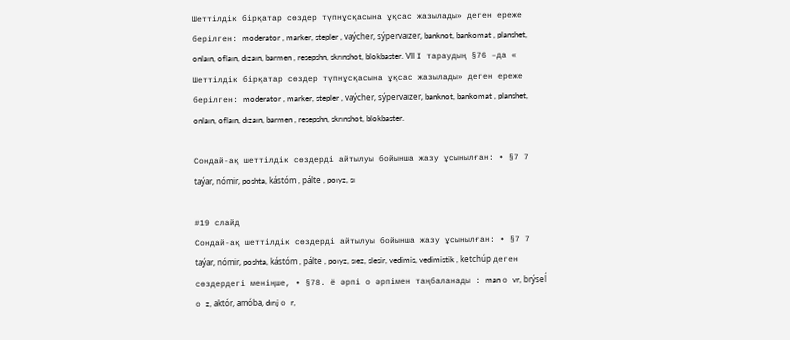Шеттілдік бірқатар сөздер түпнұсқасына ұқсас жазылады» деген ереже берілген: moderator , marker, stepler , vaýcher, sýpervaızer, banknot, bankomat , planshet, onlaın, oflaın, dızaın, barmen , resepshn, skrınshot, blokbaster. VII І тараудың §76 –да « Шеттілдік бірқатар сөздер түпнұсқасына ұқсас жазылады» деген ереже берілген: moderator , marker, stepler , vaýcher, sýpervaızer, banknot, bankomat , planshet, onlaın, oflaın, dızaın, barmen , resepshn, skrınshot, blokbaster.

Сондай-ақ шеттілдік сөздерді айтылуы бойынша жазу ұсынылған: • §7 7 taýar, nómir, poshta, kástóm , pálte , poıyz, sı

#19 слайд
Сондай-ақ шеттілдік сөздерді айтылуы бойынша жазу ұсынылған: • §7 7 taýar, nómir, poshta, kástóm , pálte , poıyz, sıez, slesir, vedimis, vedimistik , ketchúp деген сөздердегі меніңше, • §78. ё әрпі о әрпімен таңбаланады : man о vr, brýseĺ о z, aktór, amóba, dırıj о r,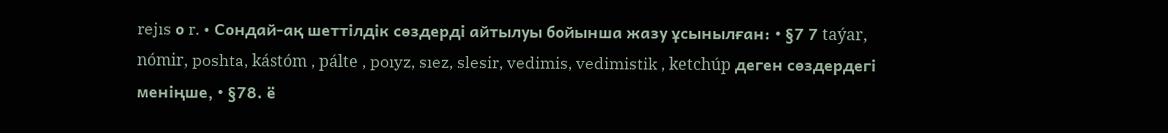rejıs о r. • Сондай-ақ шеттілдік сөздерді айтылуы бойынша жазу ұсынылған: • §7 7 taýar, nómir, poshta, kástóm , pálte , poıyz, sıez, slesir, vedimis, vedimistik , ketchúp деген сөздердегі меніңше, • §78. ё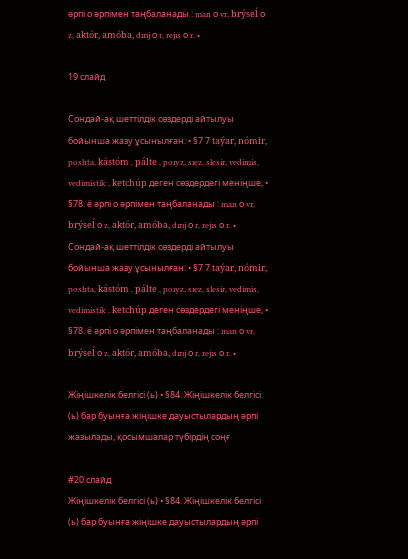әрпі о әрпімен таңбаланады : man о vr, brýseĺ о z, aktór, amóba, dırıj о r, rejıs о r. •

19 слайд

Сондай-ақ шеттілдік сөздерді айтылуы бойынша жазу ұсынылған: • §7 7 taýar, nómir, poshta, kástóm , pálte , poıyz, sıez, slesir, vedimis, vedimistik , ketchúp деген сөздердегі меніңше, • §78. ё әрпі о әрпімен таңбаланады : man о vr, brýseĺ о z, aktór, amóba, dırıj о r, rejıs о r. • Сондай-ақ шеттілдік сөздерді айтылуы бойынша жазу ұсынылған: • §7 7 taýar, nómir, poshta, kástóm , pálte , poıyz, sıez, slesir, vedimis, vedimistik , ketchúp деген сөздердегі меніңше, • §78. ё әрпі о әрпімен таңбаланады : man о vr, brýseĺ о z, aktór, amóba, dırıj о r, rejıs о r. •

Жіңішкелік белгісі (ь) • §84. Жіңішкелік белгісі (ь) бар буынға жіңішке дауыстылардың әрпі жазылады, қосымшалар түбірдің соңғ

#20 слайд
Жіңішкелік белгісі (ь) • §84. Жіңішкелік белгісі (ь) бар буынға жіңішке дауыстылардың әрпі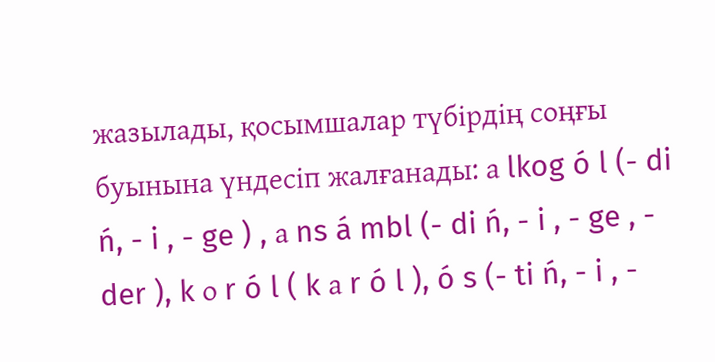жазылады, қосымшалар түбірдің соңғы буынына үндесіп жалғанады: а lkog ó l (- di ń, - i , - ge ) , а ns á mbl (- di ń, - i , - ge , - der ), k о r ó l ( k а r ó l ), ó s (- ti ń, - i , -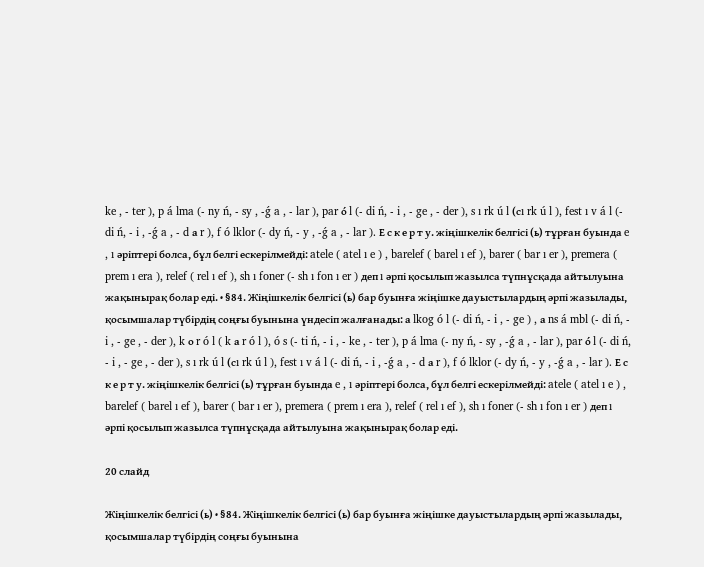ke , - ter ), p á lma (- ny ń, - sy , -ǵ a , - lar ), par о́ l (- di ń, - i , - ge , - der ), s ı rk ú l (сı rk ú l ), fest ı v á l (- di ń, - i , -ǵ a , - d а r ), f ó lklor (- dy ń, - y , -ǵ a , - lar ). Е с к е р т у. жіңішкелік белгісі (ь) тұрған буында e , ı әріптері болса, бұл белгі ескерілмейді: atele ( atel ı e ) , barelef ( barel ı ef ), barer ( bar ı er ), premera ( prem ı era ), relef ( rel ı ef ), sh ı foner (- sh ı fon ı er ) деп ı әрпі қосылып жазылса түпнұсқада айтылуына жақынырақ болар еді. • §84. Жіңішкелік белгісі (ь) бар буынға жіңішке дауыстылардың әрпі жазылады, қосымшалар түбірдің соңғы буынына үндесіп жалғанады: а lkog ó l (- di ń, - i , - ge ) , а ns á mbl (- di ń, - i , - ge , - der ), k о r ó l ( k а r ó l ), ó s (- ti ń, - i , - ke , - ter ), p á lma (- ny ń, - sy , -ǵ a , - lar ), par о́ l (- di ń, - i , - ge , - der ), s ı rk ú l (сı rk ú l ), fest ı v á l (- di ń, - i , -ǵ a , - d а r ), f ó lklor (- dy ń, - y , -ǵ a , - lar ). Е с к е р т у. жіңішкелік белгісі (ь) тұрған буында e , ı әріптері болса, бұл белгі ескерілмейді: atele ( atel ı e ) , barelef ( barel ı ef ), barer ( bar ı er ), premera ( prem ı era ), relef ( rel ı ef ), sh ı foner (- sh ı fon ı er ) деп ı әрпі қосылып жазылса түпнұсқада айтылуына жақынырақ болар еді.

20 слайд

Жіңішкелік белгісі (ь) • §84. Жіңішкелік белгісі (ь) бар буынға жіңішке дауыстылардың әрпі жазылады, қосымшалар түбірдің соңғы буынына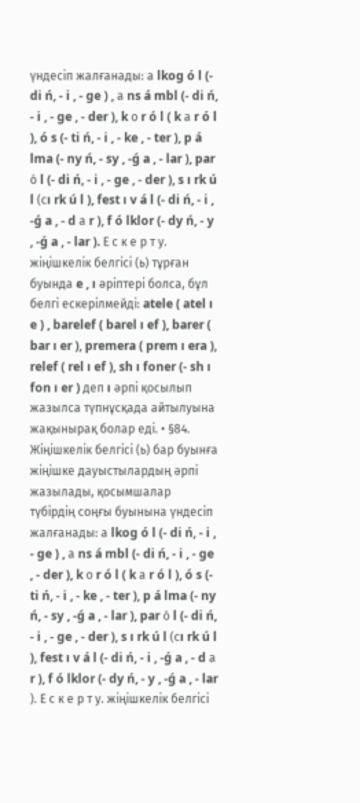үндесіп жалғанады: а lkog ó l (- di ń, - i , - ge ) , а ns á mbl (- di ń, - i , - ge , - der ), k о r ó l ( k а r ó l ), ó s (- ti ń, - i , - ke , - ter ), p á lma (- ny ń, - sy , -ǵ a , - lar ), par о́ l (- di ń, - i , - ge , - der ), s ı rk ú l (сı rk ú l ), fest ı v á l (- di ń, - i , -ǵ a , - d а r ), f ó lklor (- dy ń, - y , -ǵ a , - lar ). Е с к е р т у. жіңішкелік белгісі (ь) тұрған буында e , ı әріптері болса, бұл белгі ескерілмейді: atele ( atel ı e ) , barelef ( barel ı ef ), barer ( bar ı er ), premera ( prem ı era ), relef ( rel ı ef ), sh ı foner (- sh ı fon ı er ) деп ı әрпі қосылып жазылса түпнұсқада айтылуына жақынырақ болар еді. • §84. Жіңішкелік белгісі (ь) бар буынға жіңішке дауыстылардың әрпі жазылады, қосымшалар түбірдің соңғы буынына үндесіп жалғанады: а lkog ó l (- di ń, - i , - ge ) , а ns á mbl (- di ń, - i , - ge , - der ), k о r ó l ( k а r ó l ), ó s (- ti ń, - i , - ke , - ter ), p á lma (- ny ń, - sy , -ǵ a , - lar ), par о́ l (- di ń, - i , - ge , - der ), s ı rk ú l (сı rk ú l ), fest ı v á l (- di ń, - i , -ǵ a , - d а r ), f ó lklor (- dy ń, - y , -ǵ a , - lar ). Е с к е р т у. жіңішкелік белгісі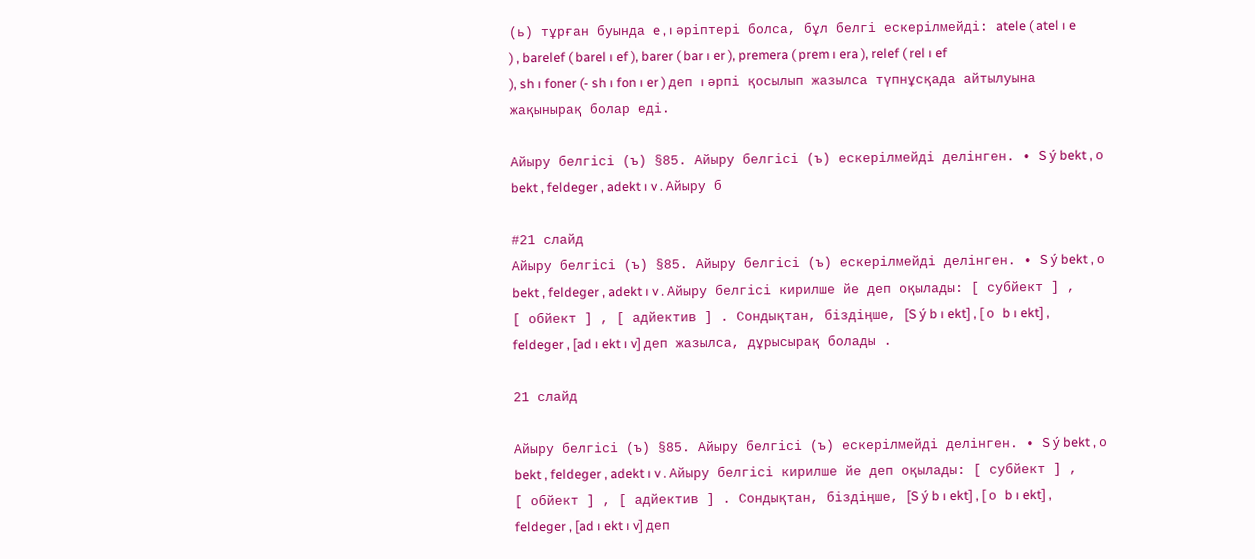(ь) тұрған буында e , ı әріптері болса, бұл белгі ескерілмейді: atele ( atel ı e ) , barelef ( barel ı ef ), barer ( bar ı er ), premera ( prem ı era ), relef ( rel ı ef ), sh ı foner (- sh ı fon ı er ) деп ı әрпі қосылып жазылса түпнұсқада айтылуына жақынырақ болар еді.

Айыру белгісі (ъ) §85. Айыру белгісі (ъ) ескерілмейді делінген. • S ý bekt , о bekt , feldeger , adekt ı v . Айыру б

#21 слайд
Айыру белгісі (ъ) §85. Айыру белгісі (ъ) ескерілмейді делінген. • S ý bekt , о bekt , feldeger , adekt ı v . Айыру белгісі кирилше йе деп оқылады: [ субйект ] , [ обйект ] , [ адйектив ] . Сондықтан, біздіңше, [S ý b ı ekt] , [ о b ı ekt] , feldeger , [ad ı ekt ı v] деп жазылса, дұрысырақ болады .

21 слайд

Айыру белгісі (ъ) §85. Айыру белгісі (ъ) ескерілмейді делінген. • S ý bekt , о bekt , feldeger , adekt ı v . Айыру белгісі кирилше йе деп оқылады: [ субйект ] , [ обйект ] , [ адйектив ] . Сондықтан, біздіңше, [S ý b ı ekt] , [ о b ı ekt] , feldeger , [ad ı ekt ı v] деп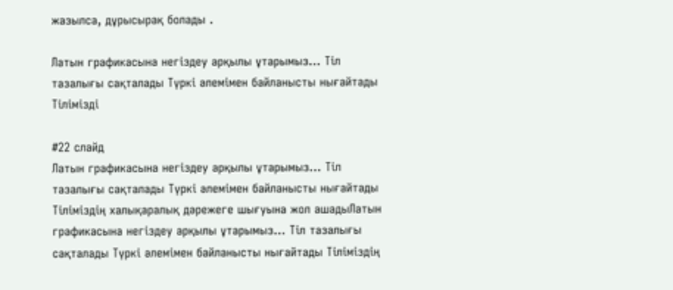жазылса, дұрысырақ болады .

Латын графикасына негіздеу арқылы ұтарымыз... Тіл тазалығы сақталады Түркі әлемімен байланысты нығайтады Тілімізді

#22 слайд
Латын графикасына негіздеу арқылы ұтарымыз... Тіл тазалығы сақталады Түркі әлемімен байланысты нығайтады Тіліміздің халықаралық дәрежеге шығуына жол ашадыЛатын графикасына негіздеу арқылы ұтарымыз... Тіл тазалығы сақталады Түркі әлемімен байланысты нығайтады Тіліміздің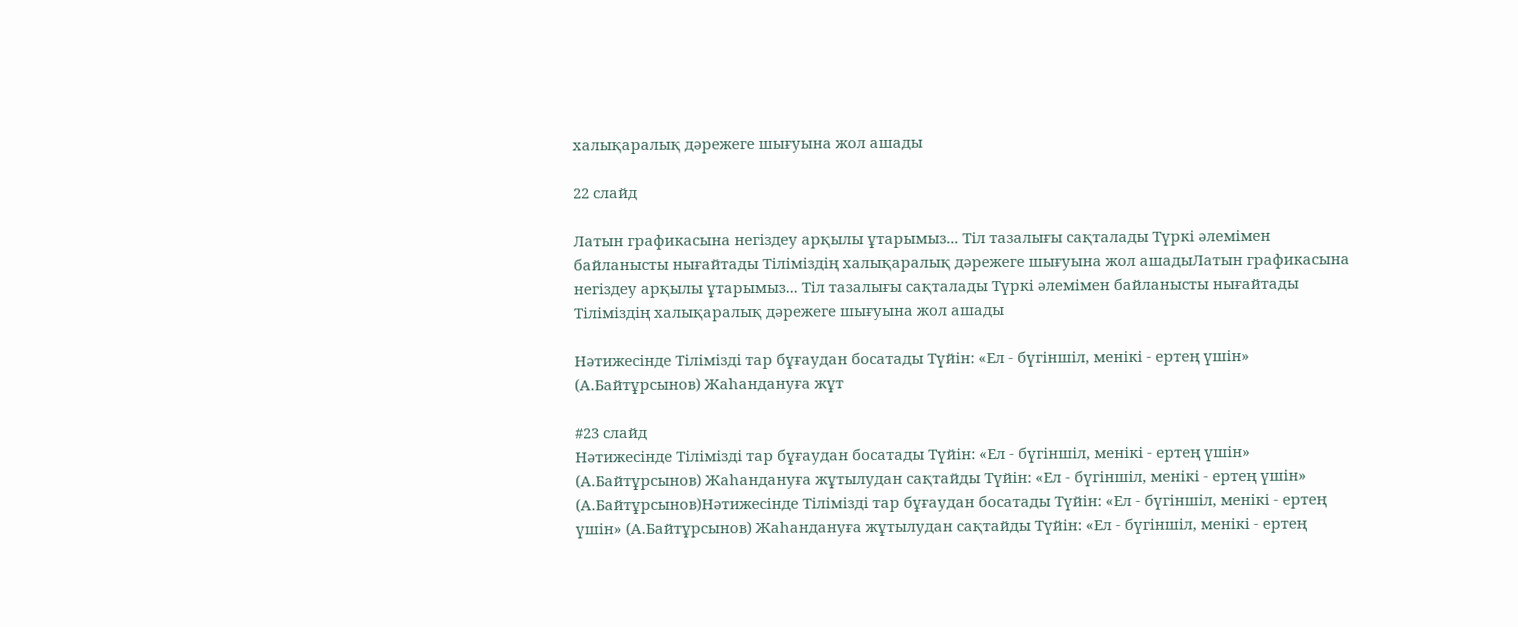халықаралық дәрежеге шығуына жол ашады

22 слайд

Латын графикасына негіздеу арқылы ұтарымыз... Тіл тазалығы сақталады Түркі әлемімен байланысты нығайтады Тіліміздің халықаралық дәрежеге шығуына жол ашадыЛатын графикасына негіздеу арқылы ұтарымыз... Тіл тазалығы сақталады Түркі әлемімен байланысты нығайтады Тіліміздің халықаралық дәрежеге шығуына жол ашады

Нәтижесінде Тілімізді тар бұғаудан босатады Түйін: «Ел - бүгіншіл, менікі - ертең үшін» (А.Байтұрсынов) Жаһандануға жұт

#23 слайд
Нәтижесінде Тілімізді тар бұғаудан босатады Түйін: «Ел - бүгіншіл, менікі - ертең үшін» (А.Байтұрсынов) Жаһандануға жұтылудан сақтайды Түйін: «Ел - бүгіншіл, менікі - ертең үшін» (А.Байтұрсынов)Нәтижесінде Тілімізді тар бұғаудан босатады Түйін: «Ел - бүгіншіл, менікі - ертең үшін» (А.Байтұрсынов) Жаһандануға жұтылудан сақтайды Түйін: «Ел - бүгіншіл, менікі - ертең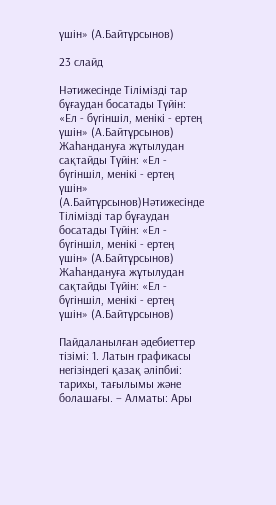үшін» (А.Байтұрсынов)

23 слайд

Нәтижесінде Тілімізді тар бұғаудан босатады Түйін: «Ел - бүгіншіл, менікі - ертең үшін» (А.Байтұрсынов) Жаһандануға жұтылудан сақтайды Түйін: «Ел - бүгіншіл, менікі - ертең үшін» (А.Байтұрсынов)Нәтижесінде Тілімізді тар бұғаудан босатады Түйін: «Ел - бүгіншіл, менікі - ертең үшін» (А.Байтұрсынов) Жаһандануға жұтылудан сақтайды Түйін: «Ел - бүгіншіл, менікі - ертең үшін» (А.Байтұрсынов)

Пайдаланылған әдебиеттер тізімі: 1. Латын графикасы негізіндегі қазақ әліпбиі: тарихы, тағылымы және болашағы. – Алматы: Ары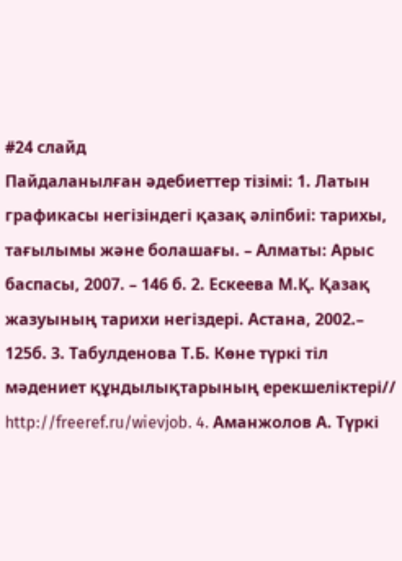#24 слайд
Пайдаланылған әдебиеттер тізімі: 1. Латын графикасы негізіндегі қазақ әліпбиі: тарихы, тағылымы және болашағы. – Алматы: Арыс баспасы, 2007. – 146 б. 2. Ескеева М.Қ. Қазақ жазуының тарихи негіздері. Астана, 2002.– 125б. 3. Табулденова Т.Б. Көне түркі тіл мәдениет құндылықтарының ерекшеліктері// http://freeref.ru/wievjob. 4. Аманжолов А. Түркі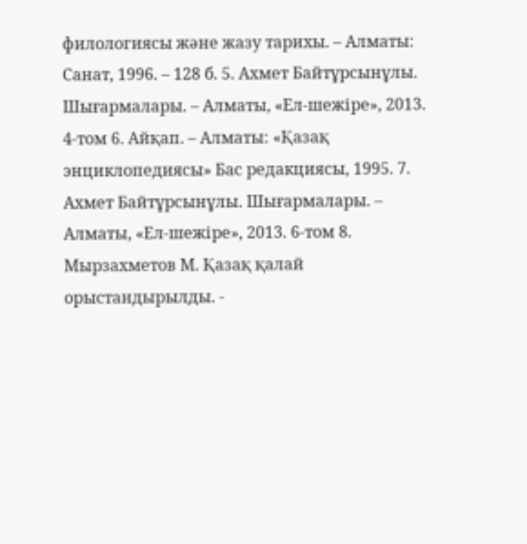филологиясы және жазу тарихы. – Алматы: Санат, 1996. – 128 б. 5. Ахмет Байтұрсынұлы. Шығармалары. – Алматы, «Ел-шежіре», 2013. 4-том 6. Айқап. – Алматы: «Қазақ энциклопедиясы» Бас редакциясы, 1995. 7. Ахмет Байтұрсынұлы. Шығармалары. – Алматы, «Ел-шежіре», 2013. 6-том 8. Мырзахметов М. Қазақ қалай орыстандырылды. -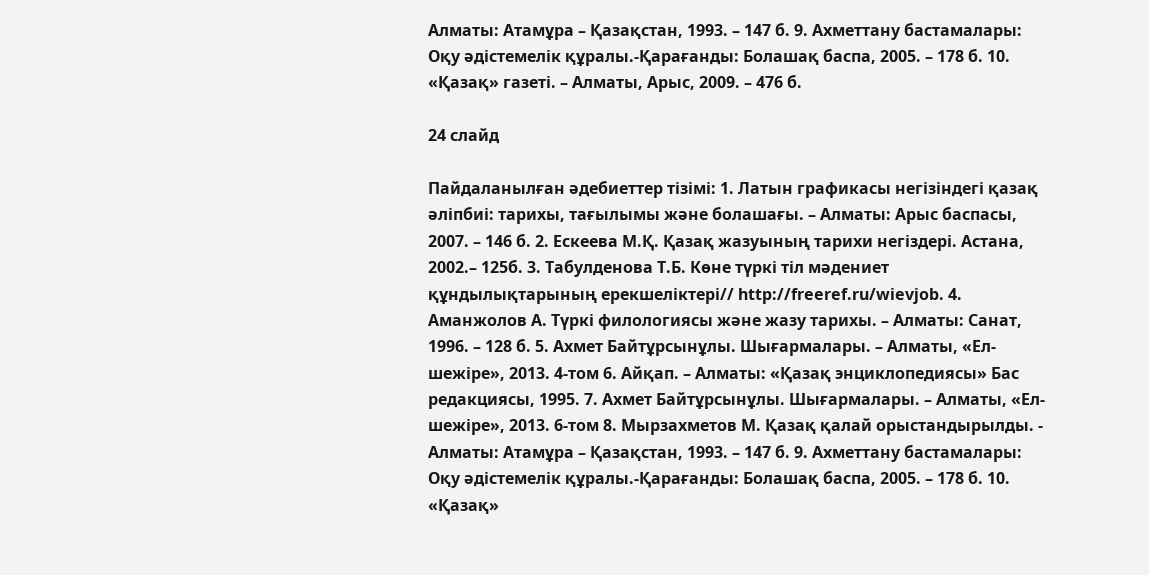Алматы: Атамұра – Қазақстан, 1993. – 147 б. 9. Ахметтану бастамалары: Оқу әдістемелік құралы.-Қарағанды: Болашақ баспа, 2005. – 178 б. 10. «Қазақ» газеті. – Алматы, Арыс, 2009. – 476 б.

24 слайд

Пайдаланылған әдебиеттер тізімі: 1. Латын графикасы негізіндегі қазақ әліпбиі: тарихы, тағылымы және болашағы. – Алматы: Арыс баспасы, 2007. – 146 б. 2. Ескеева М.Қ. Қазақ жазуының тарихи негіздері. Астана, 2002.– 125б. 3. Табулденова Т.Б. Көне түркі тіл мәдениет құндылықтарының ерекшеліктері// http://freeref.ru/wievjob. 4. Аманжолов А. Түркі филологиясы және жазу тарихы. – Алматы: Санат, 1996. – 128 б. 5. Ахмет Байтұрсынұлы. Шығармалары. – Алматы, «Ел-шежіре», 2013. 4-том 6. Айқап. – Алматы: «Қазақ энциклопедиясы» Бас редакциясы, 1995. 7. Ахмет Байтұрсынұлы. Шығармалары. – Алматы, «Ел-шежіре», 2013. 6-том 8. Мырзахметов М. Қазақ қалай орыстандырылды. - Алматы: Атамұра – Қазақстан, 1993. – 147 б. 9. Ахметтану бастамалары: Оқу әдістемелік құралы.-Қарағанды: Болашақ баспа, 2005. – 178 б. 10. «Қазақ»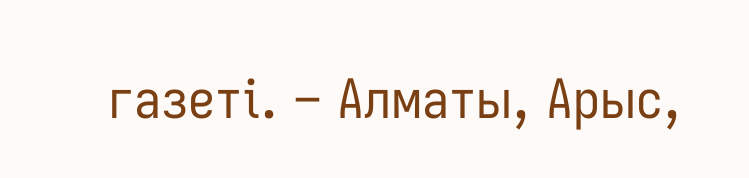газеті. – Алматы, Арыс,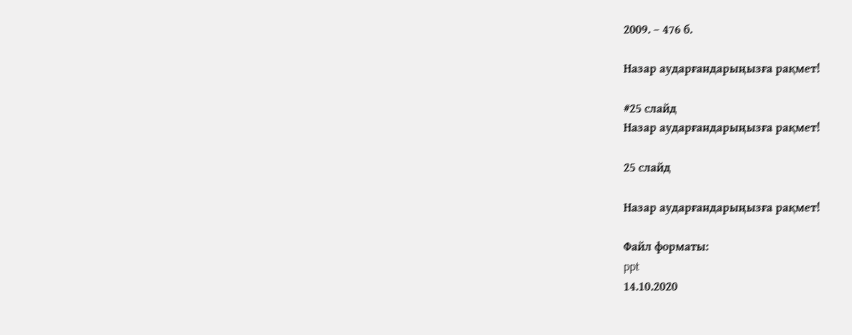2009. – 476 б.

Назар аударғандарыңызға рақмет!

#25 слайд
Назар аударғандарыңызға рақмет!

25 слайд

Назар аударғандарыңызға рақмет!

Файл форматы:
ppt
14.10.2020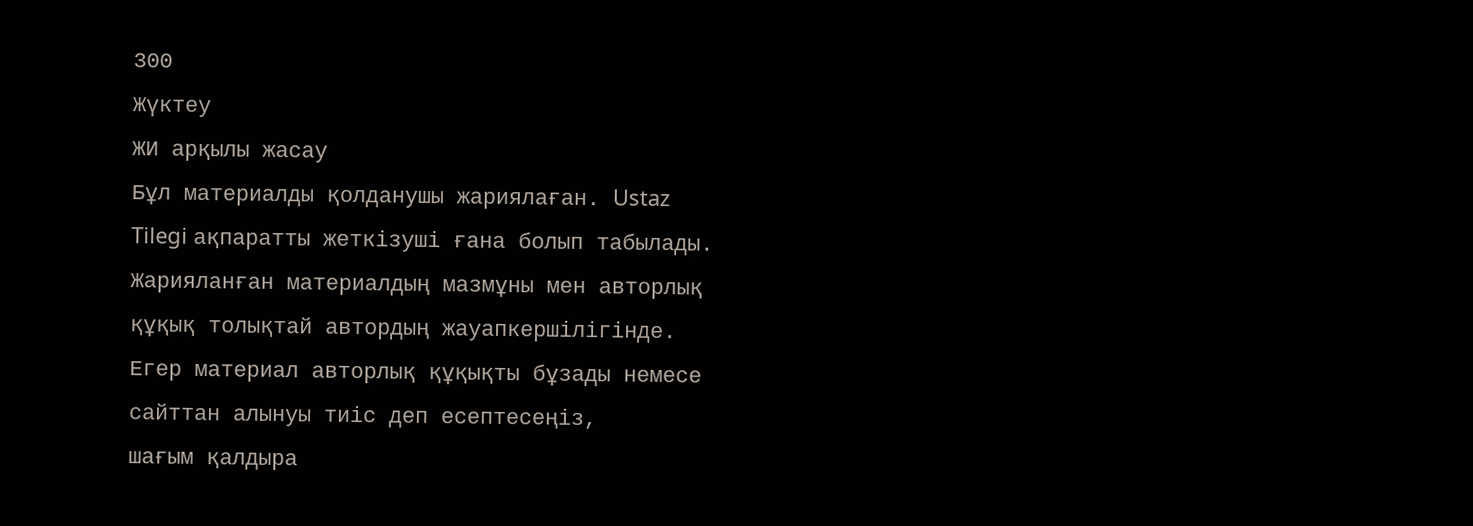300
Жүктеу
ЖИ арқылы жасау
Бұл материалды қолданушы жариялаған. Ustaz Tilegi ақпаратты жеткізуші ғана болып табылады. Жарияланған материалдың мазмұны мен авторлық құқық толықтай автордың жауапкершілігінде. Егер материал авторлық құқықты бұзады немесе сайттан алынуы тиіс деп есептесеңіз,
шағым қалдыра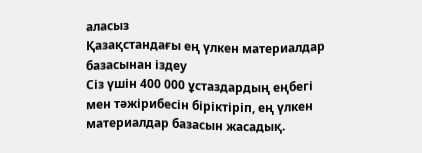аласыз
Қазақстандағы ең үлкен материалдар базасынан іздеу
Сіз үшін 400 000 ұстаздардың еңбегі мен тәжірибесін біріктіріп, ең үлкен материалдар базасын жасадық.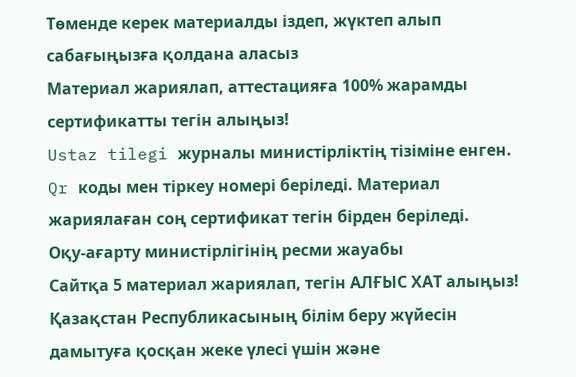Төменде керек материалды іздеп, жүктеп алып сабағыңызға қолдана аласыз
Материал жариялап, аттестацияға 100% жарамды сертификатты тегін алыңыз!
Ustaz tilegi журналы министірліктің тізіміне енген. Qr коды мен тіркеу номері беріледі. Материал жариялаған соң сертификат тегін бірден беріледі.
Оқу-ағарту министірлігінің ресми жауабы
Сайтқа 5 материал жариялап, тегін АЛҒЫС ХАТ алыңыз!
Қазақстан Республикасының білім беру жүйесін дамытуға қосқан жеке үлесі үшін және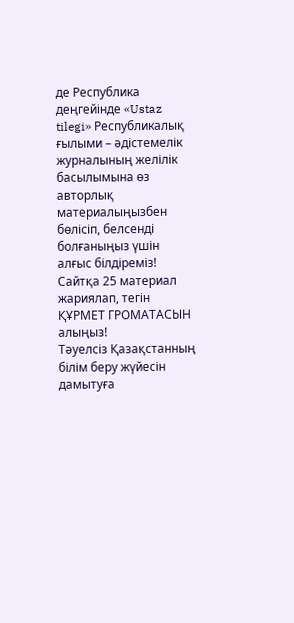де Республика деңгейінде «Ustaz tilegi» Республикалық ғылыми – әдістемелік журналының желілік басылымына өз авторлық материалыңызбен бөлісіп, белсенді болғаныңыз үшін алғыс білдіреміз!
Сайтқа 25 материал жариялап, тегін ҚҰРМЕТ ГРОМАТАСЫН алыңыз!
Тәуелсіз Қазақстанның білім беру жүйесін дамытуға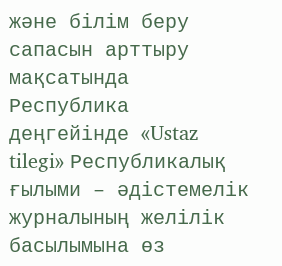және білім беру сапасын арттыру мақсатында Республика деңгейінде «Ustaz tilegi» Республикалық ғылыми – әдістемелік журналының желілік басылымына өз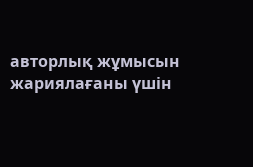авторлық жұмысын жариялағаны үшін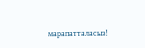марапатталасыз!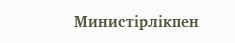Министірлікпен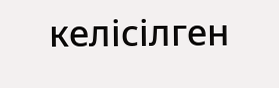келісілген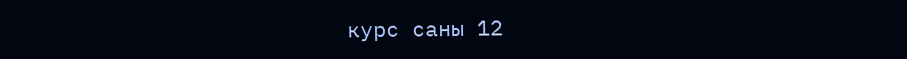курс саны 12